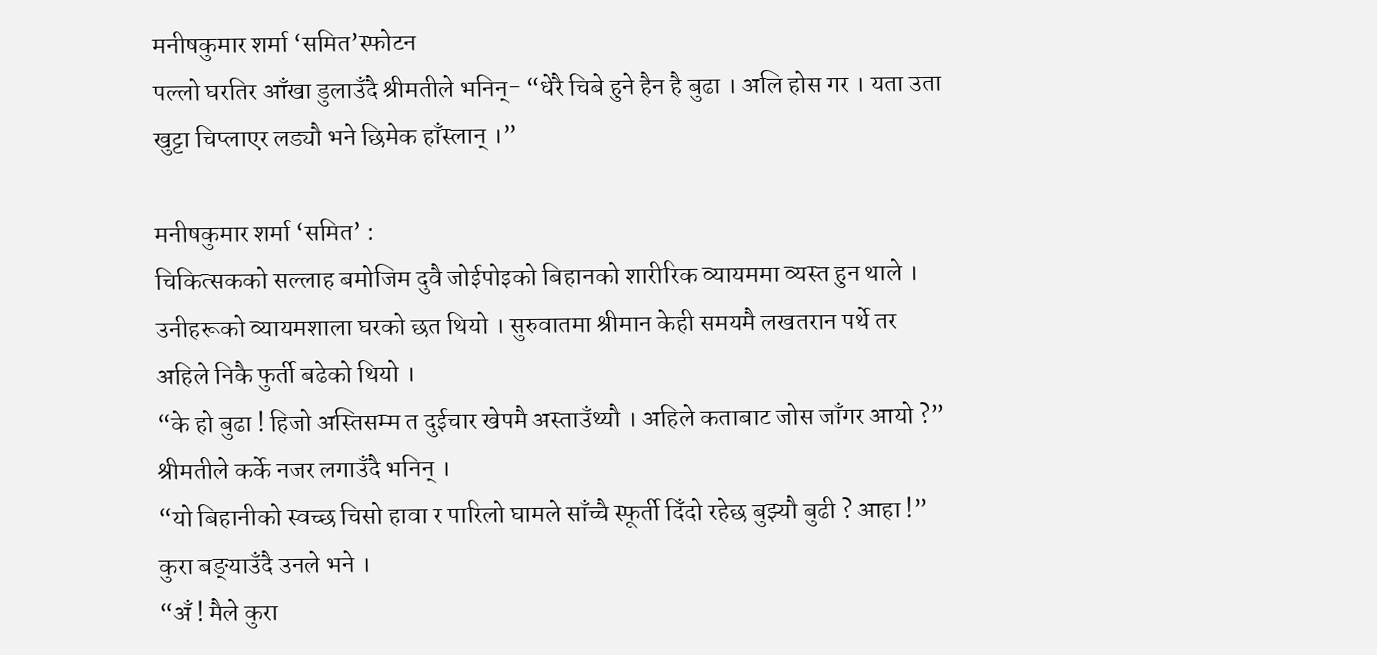मनीषकुमार शर्मा ‘समित’स्फोटन
पल्लो घरतिर आँखा डुलाउँदै श्रीमतीले भनिन्- “धेरै चिबे हुने हैन है बुढा । अलि होस गर । यता उता खुट्टा चिप्लाएर लड्यौ भने छिमेक हाँस्लान् ।”

मनीषकुमार शर्मा ‘समित’ :
चिकित्सकको सल्लाह बमोजिम दुवै जोईपोइको बिहानको शारीरिक व्यायममा व्यस्त हुन थाले । उनीहरूको व्यायमशाला घरको छत थियो । सुरुवातमा श्रीमान केही समयमै लखतरान पर्थे तर अहिले निकै फुर्ती बढेको थियो ।
“के हो बुढा ! हिजो अस्तिसम्म त दुईचार खेपमै अस्ताउँथ्यौ । अहिले कताबाट जोस जाँगर आयो ?” श्रीमतीले कर्के नजर लगाउँदै भनिन् ।
“यो बिहानीको स्वच्छ चिसो हावा र पारिलो घामले साँच्चै स्फूर्ती दिँदो रहेछ बुझ्यौ बुढी ? आहा !” कुरा बङ्याउँदै उनले भने ।
“अँ ! मैले कुरा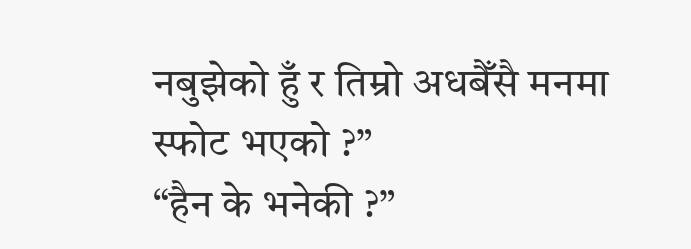नबुझेको हुँ र तिम्रो अधबैँसै मनमा स्फोट भएको ?”
“हैन के भनेकी ?”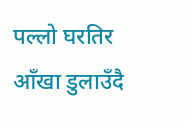पल्लो घरतिर आँखा डुलाउँदै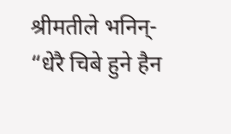श्रीमतीले भनिन्-
“धेरै चिबे हुने हैन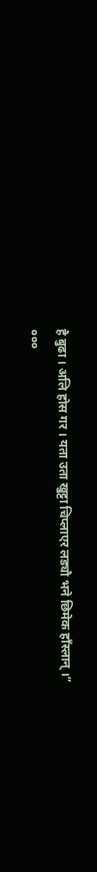है बुढा । अलि होस गर । यता उता खुट्टा चिप्लाएर लड्यौ भने छिमेक हाँस्लान् ।”
०००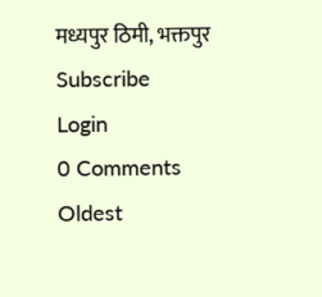मध्यपुर ठिमी, भक्तपुर
Subscribe
Login
0 Comments
Oldest